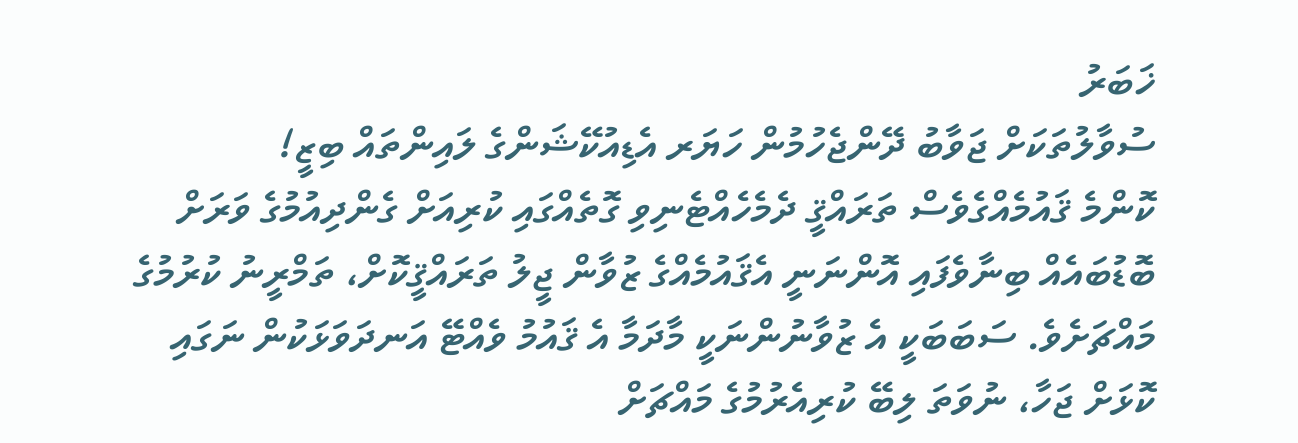ޚަބަރު
ސުވާލުތަކަށް ޖަވާބު ދޭންޖެހުމުން ހަޔަރ އެޑިއުކޭޝަންގެ ލައިންތައް ބިޒީ!
ކޮންމެ ޤައުމެއްގެވެސް ތަރައްޤީ ދެމެހެއްޓެނިވި ގޮތެއްގައި ކުރިއަށް ގެންދިއުމުގެ ވަރަށް ބޮޑުބައެއް ބިނާވެފައި އޮންނަނީ އެޤައުމެއްގެ ޒުވާން ޖީލު ތަރައްޤީކޮށް، ތަމްރީނު ކުރުމުގެ މައްޗަށެވެ. ސަބަބަކީ އެ ޒުވާނުންނަކީ މާދަމާ އެ ޤައުމު ވެއްޓޭ އަނދަވަޅަކުން ނަގައި ކޮޅަށް ޖަހާ، ނުވަތަ ލިބޭ ކުރިއެރުމުގެ މައްޗަށް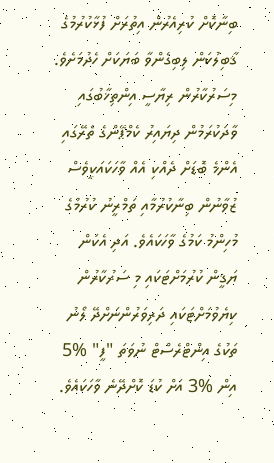ބިނާކޮށް ކުރިއެރުން އިތުރަށް ފުޅާކުރުމުގެ ޤާބިލުކަން ލިބިގެންވާ ބަޔަކަށް ހެދުމަށެވެ.
މިސަރުކާރުން ރިޔާސީ އިންތިޚާބުގައި ވާދަކުރަމުން ދިޔައިރު ކެމްޕޭންގެ ތެރޭގައި އެންމެ ބޮޑަށް ދެއްކި އެއް ވާހަކައަކީވެސް ޒުވާނުން ބިނާކުރުމާއި ތަމްރީނު ކުރުމުގެ މުހިންމު ކަމުގެ ވާހަކައެވެ. އަދި އެކަން ޔަޤީން ކުރުމަށްޓަކައި މި ސަރުކާރުން ކިޔެވުމަށްޓަކައި ދަރިވަރުންނަށްދޭ ލޯނު ތަކުގެ އިންޓްރެސްޓް ނުވަތަ "ފީ" %5 އިން %3 އަށް ކުޑަ ކޮށްދޭނެ ވާހަކައެވެ.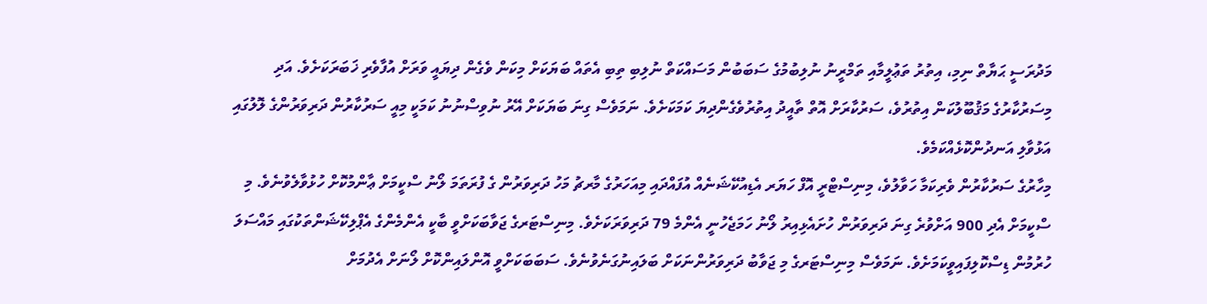މަދުރަސީ ޙަޔާތް ނިމި، އިތުރު ތަޢުލީމާއި ތަމްރީނު ނުލިބުމުގެ ސަބަބުން މަސައްކަތް ނުލިބި ތިބި އެތައް ބަޔަކަށް މިކަން ވެގެން ދިޔައީ ވަރަށް އުފާވެރި ޚަބަރަކަށެވެ. އަދި މިސަރުކާރުގެ މަޤުބޫލުކަން އިތުރުވެ، ސަރުކާރަށް އޮތް ތާއީދު އިތުރުވެގެންދިޔަ ކަމަކަށެވެ. ނަމަވެސް ގިނަ ބަޔަކަށް އޭރު ނުވިސްނުނު ކަމަކީ މިއީ ސަރުކާރުން ދަރިވަރުންގެ ލޮލުގައި އަޅުވާލި އަނދުންކޮޅެއްކަމެވެ.
މިހާރުގެ ސަރުކާރުން ވެރިކަމާ ހަވާލުވެ، މިނިސްޓްރީ އޮފް ހަޔަރ އެޑިއުކޭޝަނެއް އުފައްދައި މިއަހަރުގެ މާރޗު މަހު ދަރިވަރުން ގެ ފުރަތަމަ ލޯނު ސްކީމަށް ޢާންމުކޮށް ހުޅުވާލެވުނެވެ. މި ސްކީމަށް އެދި 900 އަށްވުރެ ގިނަ ދަރިވަރުން ހުށައެޅިއިރު ލޯނު ހަމަޖެހުނީ އެންމެ 79 ދަރިވަރަކަށެވެ. މިނިސްޓަރގެ ޖަވާބަކަށްވީ ބާކީ އެންމެންގެ އެޕްލިކޭޝަންތަކުގައި މައްސަލަ ހުރުމުން ޑިސްކޮލިފައިވީކަމަށެވެ. ނަމަވެސް މިނިސްޓަރގެ މި ޖަވާބު ދަރިވަރުންނަކަށް ބަލައިނުގަނެވުނެވެ. ސަބަބަކަށްވީ އޮންލައިންކޮށް ލޯނަށް އެދުމަށް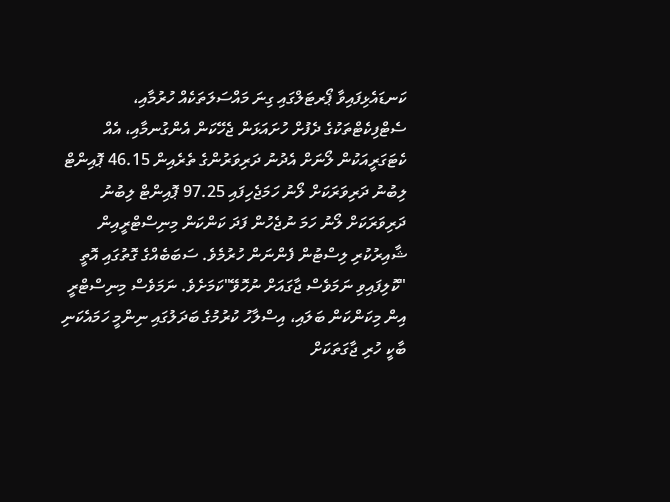ކަނޑައެޅިފައިވާ ޕޯރޓަލްގައި ގިނަ މައްސަލަތަކެއް ހުރުމާއި، ސެޓްފިކެޓްތަކުގެ ދެފުށް ހުށައަޅަން ޖެހޭކަން އެންގުނމާއި، އެއް ކެޓަގަރީއަކުން ލޯނަށް އެދުނު ދަރިވަރުންގެ ތެރެއިން 46.15 ޕޮއިންޓް ލިބުނު ދަރިވަރަކަށް ލޯނު ހަމަޖެހިފައި 97.25 ޕޮއިންޓް ލިބުނު ދަރިވަރަކަށް ލޯނު ހަމަ ނުޖެހުން ފަދަ ކަންކަން މިނިސްޓްރީއިން ޝާއިރުކުރި ލިސްޓުން ފެންނަން ހުރުމެވެ. ސަބަބެއްގެ ގޮތުގައި އޮތީ "ކޮލިފައިވި ނަމަވެސް ޖާގައަށް ނުހޮވޭ"ކަމަށެވެ. ނަމަވެސް މިނިސްޓްރީ އިން މިކަންކަން ބަލައި، އިސްލާހު ކުރުމުގެ ބަދަލުގައި ނިންމީ ހަމައެކަނި ބާކީ ހުރި ޖާގަތަކަށް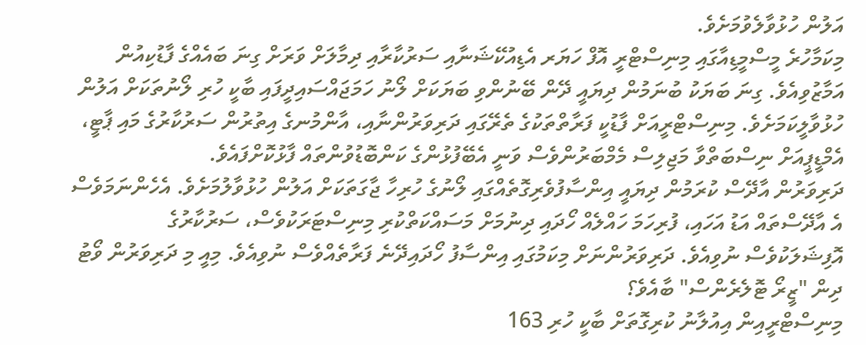އަލުން ހުޅުވާލެވުމަށެވެ.
މިކަމާހުރެ މީސްމީޑިއާގައި މިނިސްޓްރީ އޮފް ހަޔަރ އެޑިއުކޭޝަނާއި ސަރުކާރާއި ދިމާލަށް ވަރަށް ގިނަ ބައެއްގެ ފާޑުކިއުން އަމާޒުވިއެވެ. ގިނަ ބަޔަކު ބުނަމުން ދިޔައީ ދޭން ބޭނުންވި ބަޔަކަށް ލޯނު ހަމަޖައްސައިދީފައި ބާކީ ހުރި ލޯނުތަކަށް އަލުން ހުޅުވާލީކަމަށެވެ. މިނިސްޓްރީއަށް ފާޑުކީ ފަރާތްތަކުގެ ތެރޭގައި ދަރިވަރުންނާއި، އާންމުނގެ އިތުރުން ސަރުކާރުގެ މައި ޕާޓީ، އެމްޑީޕީއަށް ނިސްބަތްވާ މަޖިލިސް މެމްބަރުންވެސް ވަނީ އެބޭފުޅުންގެ ކަންބޮޑުވުންތައް ފާޅުކޮށްފައެވެ.
ދަރިވަރުން އާދޭސް ކުރަމުން ދިޔައީ އިންސާފުވެރިގޮތެއްގައި ލޯނުގެ ހުރިހާ ޖާގަތަކަށް އަލުން ހުޅުވާލުމަށެވެ. އެހެންނަމަވެސް އެ އާދޭސްތައް އަޑު އަހައި، ފުރިހަމަ ހައްލެއް ހޯދައި ދިނުމަށް މަސައްކަތްކުރި މިނިސްޓަރަކުވެސް، ސަރުކާރުގެ އޮފިޝަލަކުވެސް ނުވިއެވެ. ދަރިވަރުންނަށް މިކަމުގައި އިންސާފު ހޯދައިދޭނެ ފަރާތެއްވެސް ނުވިއެވެ. މިއީ މި ދަރިވަރުން ވޯޓު ދިން "ޒީރޯ ޓޮލެރެންސް" ބާއެވެ؟
މިނިސްޓްރީއިން އިއުލާނު ކުރިގޮތަށް ބާކީ ހުރި 163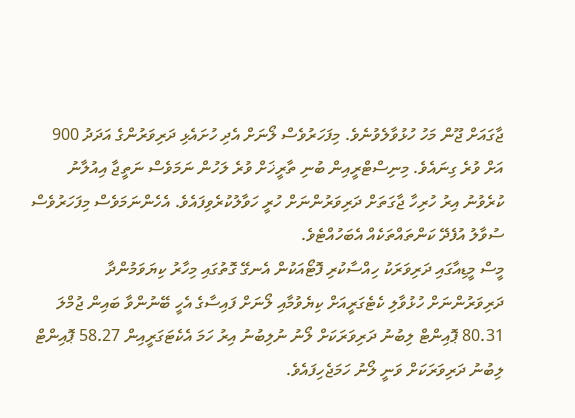ޖާގައަށް ޖޫން މަހު ހުޅުވާލެވުނެވެ. މިފަހަރުވެސް ލޯނަށް އެދި ހުށައެޅި ދަރިވަރުންގެ އަދަދު 900 އަށް ވުރެ ގިނައެވެ. މިނިސްޓްރީއިން ބުނި ތާރީޚަށް ވުރެ ލަހުން ނަމަވެސް ނަތީޖާ އިއުލާނު ކުރެވުނު އިރު ހުރިހާ ޖާގަތަށް ދަރިވަރުންނަށް ހުރީ ހަވާލުކުރެވިފައެވެ. އެހެންނަމަވެސް މިފަހަރުވެސް ސުވާލު އުފެދޭ ކަންތައްތަކެއް އެބަހުއްޓެވެ.
މީސް މީޑިއާގައި ދަރިވަރަކު ހިއްސާކުރި ފޮޓޯއަކުން އެނގޭ ގޮތުގައި މިހާރު ކިޔަވަމުންދާ ދަރިވަރުންނަށް ހުޅުވާލި ކެޓެގަރީއަށް ކިޔެވުމާއި ލޯނަށް ފައިސާގެ އެހީ ބޭނުންވާ ބައިން ޖުމްލަ 80.31 ޕޮއިންޓް ލިބުނު ދަރިވަރަކަށް ލޯނު ނުލިބުނު އިރު ހަމަ އެކެޓަގަރީއިން 58.27 ޕޮއިންޓް ލިބުނު ދަރިވަރަކަށް ވަނީ ލޯނު ހަމަޖެހިފައެވެ.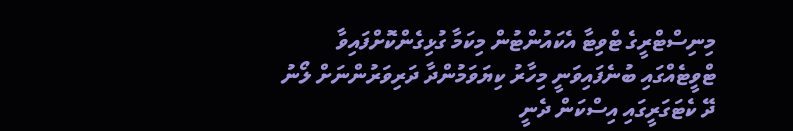މިނިސްޓްރީގެ ޓްވިޓާ އެކައުންޓުން މިކަމާ ގުޅިގެންކޮށްފައިވާ ޓްވީޓެއްގައި ބުނެފައިވަނީ މިހާރު ކިޔަވަމުންދާ ދަރިވަރުންނަށް ލޯނު ދޭ ކެޓަގަރީގައި އިސްކަން ދެނީ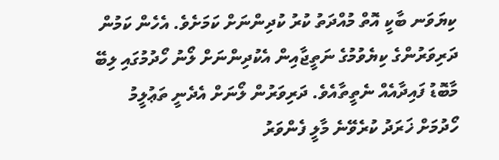ކިޔަވަނ ބާކީ އޮތް މުއްދަތު ކުރު ކުދިންނަށް ކަމަށެވެ. އެހެން ކަމުން ދަރިވަރުންގެ ކިޔެވުމުގެ ނަތީޖާއިން އެކުދިންނަށް ލޯނު ހޯދުމުގައި ލިބޭ މާބޮޑު ފައިދާއެއް ނެތީތާއެވެ. ދަރިވަރުން ލޯނަށް އެދެނީ ތަޢުލީމު ހޯދުމަށް ޚަރަދު ކުރެވޭނެ މާލީ ފެންވަރު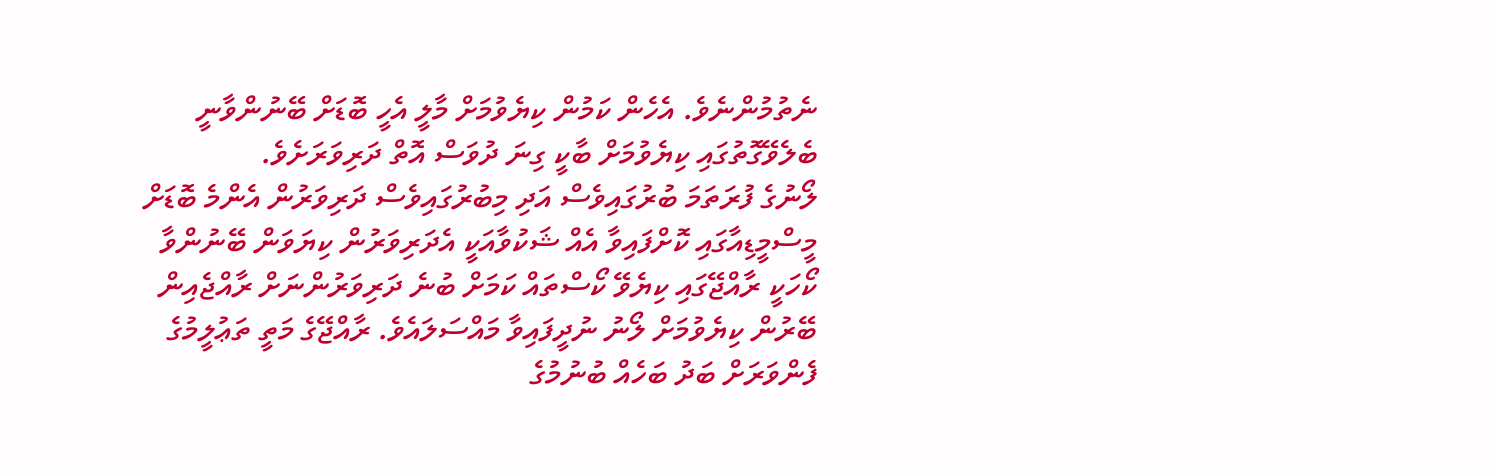ނެތުމުންނެވެ. އެހެން ކަމުން ކިޔެވުމަށް މާލީ އެހީ ބޮޑަށް ބޭނުންވާނީ ބެލެވޭގޮތުގައި ކިޔެވުމަށް ބާކީ ގިނަ ދުވަސް އޮތް ދަރިވަރަށެވެ.
ލޯނުގެ ފުރަތަމަ ބުރުގައިވެސް އަދި މިބުރުގައިވެސް ދަރިވަރުން އެންމެ ބޮޑަށް މީސްމީޑިއާގައި ކޮށްފައިވާ އެއް ޝަކުވާއަކީ އެދަރިވަރުން ކިޔަވަން ބޭނުންވާ ކޯހަކީ ރާއްޖޭގައި ކިޔެވޭ ކޯސްތައް ކަމަށް ބުނެ ދަރިވަރުންނަށް ރާއްޖެއިން ބޭރުން ކިޔެވުމަށް ލޯނު ނުދީފައިވާ މައްސަލައެވެ. ރާއްޖޭގެ މަތީ ތަޢުލީމުގެ ފެންވަރަށް ބަދު ބަހެއް ބުނުމުގެ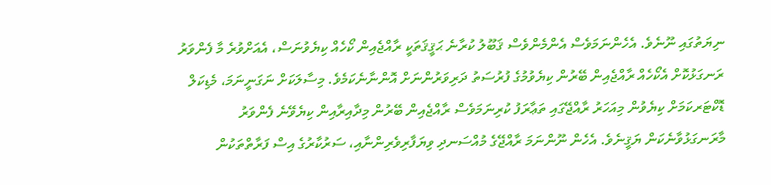ނިޔަތުގައި ނޫނެވެ. އެހެންނަމަވެސް އެންމެންވެސް ޤަބޫލު ކުރާނެ ޙަޤީޤަތަކީ ރާއްޖެއިން ކޯހެއް ކިޔެވުނަސް، އެއަށްވުރެ މާ ފެންވަރު ރަނގަޅުކޮށް އެކޯހެއް ރާއްޖެއިން ބޭރުން ކިޔެވުމުގެ ފުރުސަތު ދަރިވަރުންނަށް އޮންނާނެކަމެވެ. މިސާލަކަށް ނަގަނީނަމަ، މެޑިކަލް ޑޮކްޓަރކަމަށް ކިޔެވުން މިއަހަރު ރާއްޖޭގައި ތަޢާރަފު ކުރިނަމަވެސް ރާއްޖެއިން ބޭރުން މިދާއިރާއިން ކިޔެވޭނެ ފެންވަރު މާރަނގަޅުވާނެކަން ޔަޤީނެވެ. އެހެން ނޫންނަމަ ރާއްޖޭގެ މުއްސަނދި ވިޔަފާރިވެރިންނާއި، ސަރުކާރުގެ އިސް ފަރާތްތަކުން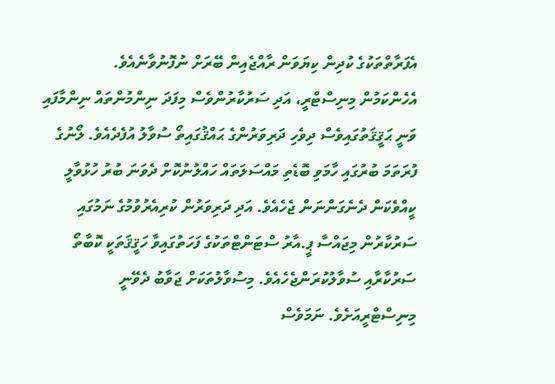އެފަރާތްތަކުގެ ކުދިން ކިޔަވަން ރާއްޖެއިން ބޭރަށް ނުފޮނުވާނެއެވެ.
އެހެންކަމުން މިނިސްޓްރީ، އަދި ސަރުކާރުންވެސް މިފަދަ ނިންމުންތައް ނިންމާފައި ވަނީ ޙަޤީޤަތުގައިވެސް ދިވެހި ދަރިވަރުންގެ ޙައްޤުގައިތޯ ސުވާލު އުފެދެއެވެ. ލޯނުގެ ފުރަތަމަ ބުރުގައި ހާމަވި ބޮޑެތި މައްސަލަތައް ހައްލުނުކޮށް ދެވަނަ ބުރު ހުޅުވާލީ ކީއްވެކަން ދެނެގަންނަން ޖެހެއެވެ. އަދި ދަރިވަރުން ކުރިއެރުވުމުގެ ނަމުގައި ސަރުކާރުން މިޖައްސާ ޕީ.އާރު ސްޓަންޓްތަކުގެ ފަހަތުގައިވާ ހަޤީޤަތަކީ ކޮބާތޯ ސަރުކާރާއި ސުވާލުކުރަންޖެހެއެވެ. މިސުވާލުތަކަށް ޖަވާބު ދެވޭނީ މިނިސްޓްރީއަށެވެ. ނަމަވެސް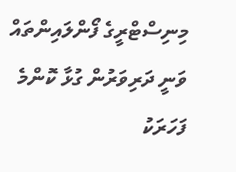މިނިސްޓްރީގެ ފޯންލައިންތައް ވަނީ ދަރިވަރުން ގުޅާ ކޮންމެ ފަހަރަކު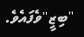"ބިޒީ"ވެފައެވެ.